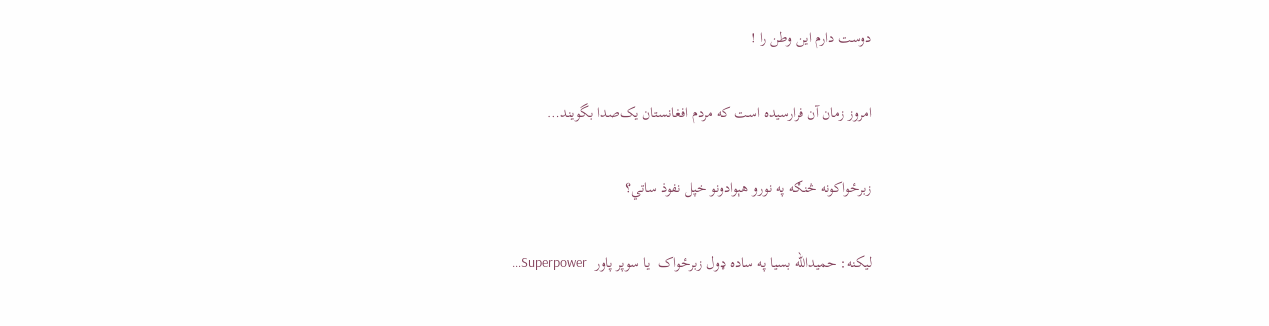دوست دارم این وطن را !

امروز زمان آن فرارسیده است که مردم افغانستان یک‌صدا بگویند…

زبرځواکونه څنګه په نورو هېوادونو خپل نفوذ ساتي؟

ليکنه: حميدالله بسيا په ساده ډول زبرځواک  يا سوپر پاور  Superpower…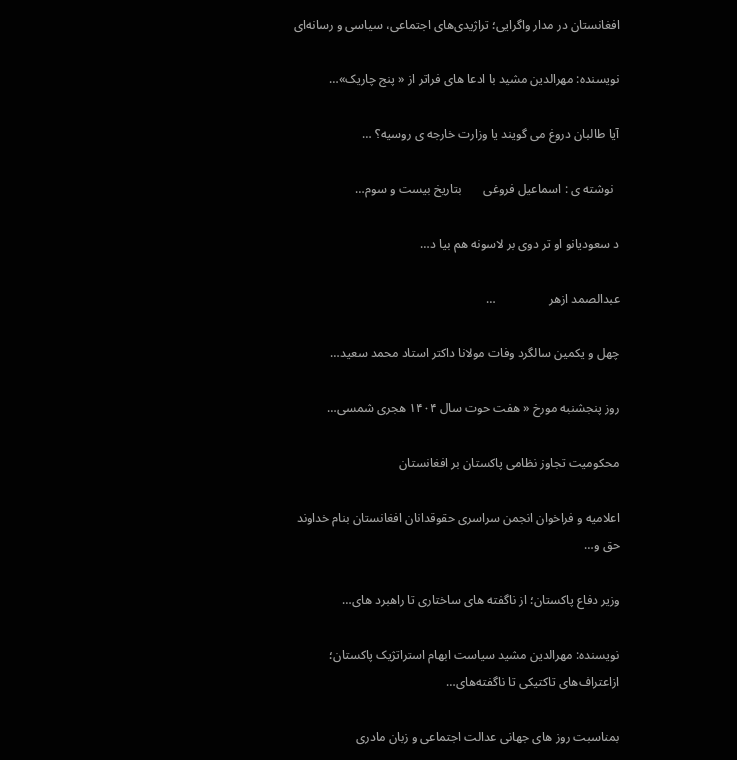افغانستان در مدار واگرایی؛ تراژیدی‌های اجتماعی، سیاسی و رسانه‌ای

نویسنده: مهرالدین مشید با ادعا های فراتر از « پنج چاریک»…

آیا طالبان دروغ می گویند یا وزارت خارجه ی روسیه؟ …

  نوشته ی : اسماعیل فروغی       بتاریخ بیست و سوم…

د سعوديانو او تر دوی بر لاسونه هم بيا د…

عبدالصمد ازهر                 …

چهل و یکمین سالگرد وفات مولانا داکتر استاد محمد سعید…

روز پنجشنبه مورخ « هفت حوت سال ۱۴۰۴ هجری شمسی…

محکومیت تجاوز نظامی پاکستان بر افغانستان

اعلامیه و فراخوان انجمن سراسری حقوقدانان افغانستان بنام خداوند حق و…

وزیر دفاع پاکستان؛ از ناگفته های ساختاری تا راهبرد های…

نویسنده: مهرالدین مشید سیاست ابهام استراتژیک پاکستان؛ ازاعتراف‌های تاکتیکی تا ناگفته‌های…

بمناسبت روز های جهانی عدالت اجتماعی و زبان مادری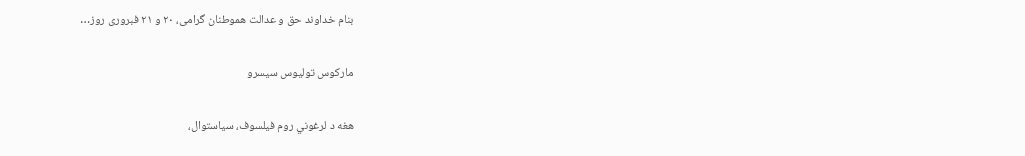بنام خداوند حق و عدالت هموطنان گرامی، ۲۰ و ۲۱ فبروری روز…

مارکوس تولیوس سیسرو

هغه د لرغوني روم فیلسوف، سیاستوال،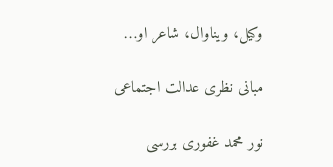وکیل، ویناوال، شاعر او…

مبانی نظری عدالت اجتماعی

نور محمد غفوری بررسی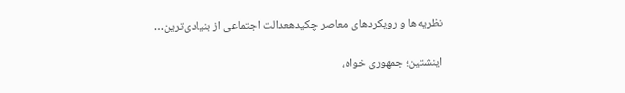نظریه‌ها و رویکردهای معاصر چکیدهعدالت اجتماعی از بنیادی‌ترین…

اینشتین؛ جمهوری خواه،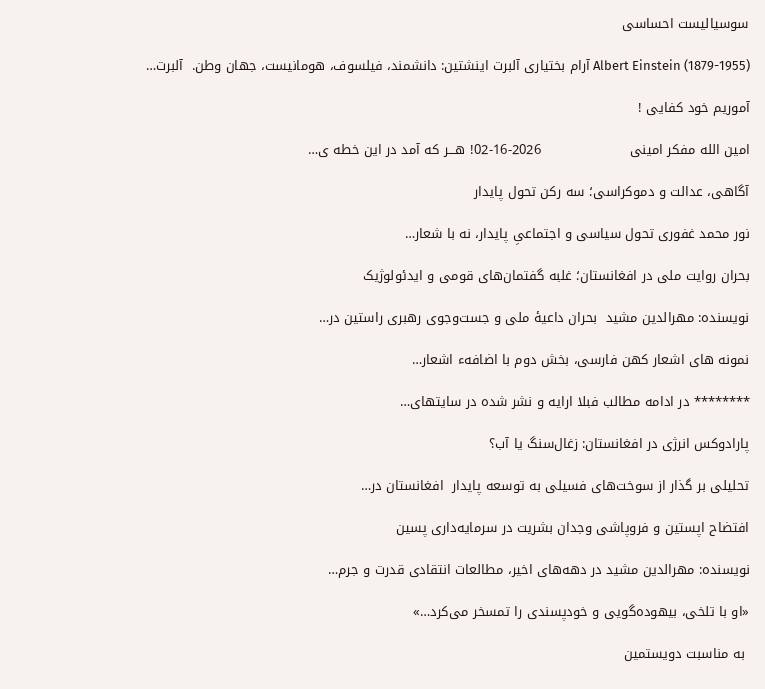سوسیالیست احساسی

Albert Einstein (1879-1955) آرام بختیاری آلبرت اینشتین: دانشمند، فیلسوف، هومانیست، جهان وطن.  آلبرت…

آموریم خود کفایی !

امین الله مفکر امینی                    2026-16-02! هـــر که آمد در این خطه ی…

آگاهی، عدالت و دموکراسی؛ سه رکن تحول پایدار

نور محمد غفوری تحول سیاسی و اجتماعیِ پایدار، نه با شعار…

بحران روایت ملی در افغانستان؛ غلبه گفتمان‌های قومی و ایدئولوژیک

نویسنده: مهرالدین مشید  بحران داعیهٔ ملی و جست‌وجوی رهبری راستین در…

نمونه های اشعار کهن فارسی، بخش دوم با اضافهء اشعار…

******** در ادامه مطالب فبلا ارايه و نشر شده در سایتهای…

پارادوکس انرژی در افغانستان: زغال‌سنگ یا آب؟

تحلیلی بر گذار از سوخت‌های فسیلی به توسعه پایدار  افغانستان در…

افتضاح اپستین و فروپاشی وجدان بشریت در سرمایه‌داری پسین

نویسنده: مهرالدین مشید در دهه‌های اخیر، مطالعات انتقادی قدرت و جرم…

«او با تلخی، بیهوده‌گویی و خودپسندی را تمسخر می‌کرد…»

 به مناسبت دویستمین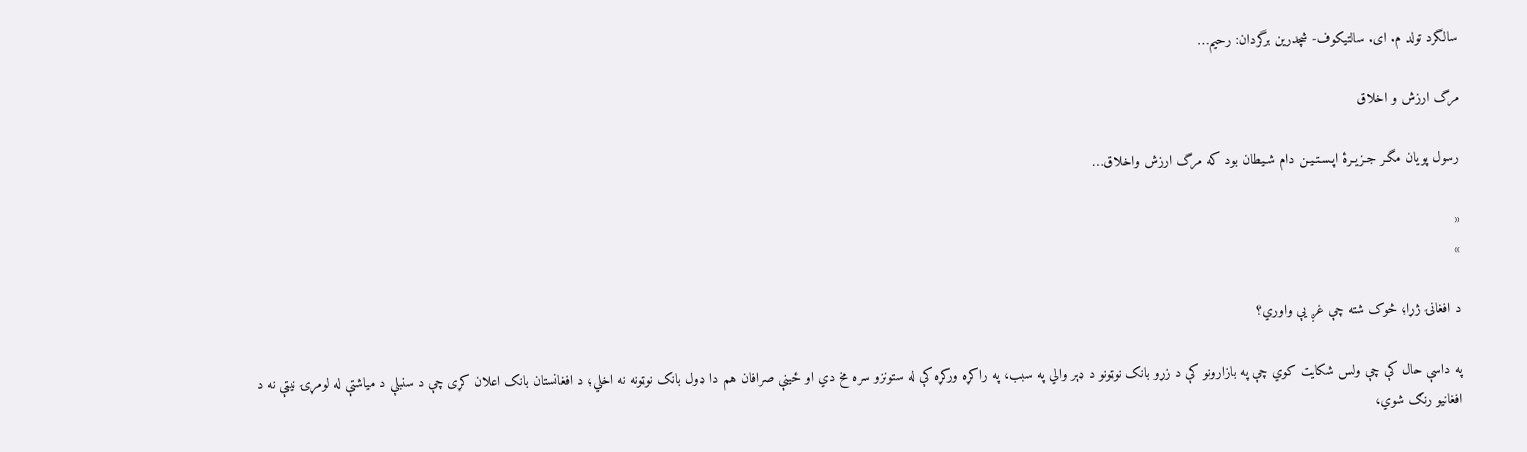سالگرد تولد م. ای. سالتیکوف- شچدرین برگردان: رحیم…

مرگ ارزش و اخلاق

رسول پویان مگـر جـزیـرۀ اپـسـتـیـن دام شـیطان بود که مرگ ارزش واخلاق…

«
»

د افغانۍ ژړا؛ څوک شته چې غږ يې واوري؟

په داسې حال کې چې ولس شکايت کوي چې په بازارونو کې د زړو بانک نوټونو د ډېر والي په سبب، په راکړه ورکړه کې له ستونزو سره مخ دي او ځينې صرافان هم دا ډول بانک نوټونه نه اخلي؛ د افغانستان بانک اعلان کړی چې د سنبلې د میاشتې له لومړۍ نیټې نه د افغانیو رنګ شوي،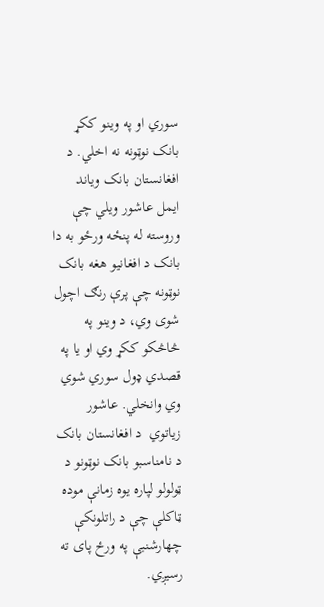سوري او په وینو ککړ بانک نوټونه نه اخلي. د افغانستان بانک ویاند ایمل عاشور ویلي چې وروسته له پنځه ورځو به دا بانک د افغانیو هغه بانک نوټونه چې پرې رنګ اچول شوی وي، د وینو په څاڅکو ککړ وي او یا په قصدي ډول سوري شوي وي وانخلي. عاشور زياتوي  د افغانستان بانک د نامناسبو بانک نوټونو د ټولولو لپاره یوه زمانې موده ټاکلې چې د راتلونکې چهارشنبې په ورځ پای ته رسیږي.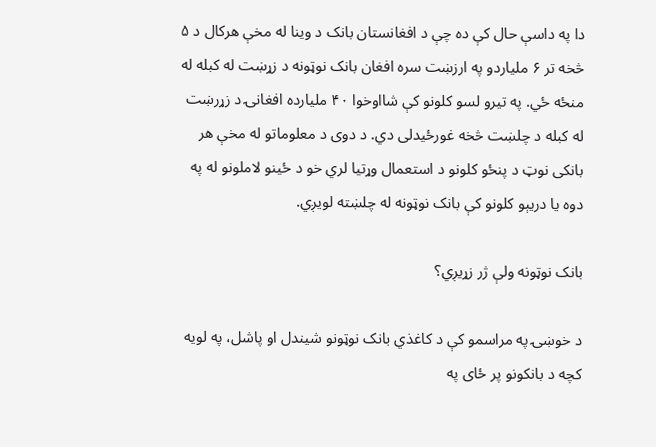دا په داسې حال کې ده چې د افغانستان بانک د وینا له مخې هرکال د ۵ څخه تر ۶ ملیاردو په ارزښت سره افغان بانک نوټونه د زړښت له کبله له منځه ځي. په تیرو لسو کلونو کې شااوخوا ۴۰ ملیارده افغانۍ د زړرښت له کبله د چلښت څخه غورځیدلی دي. د دوی د معلوماتو له مخې هر بانکی نوټ د پنځو کلونو د استعمال وړتیا لري خو د ځینو لاملونو له په دوه یا دريېو کلونو کې بانک نوټونه له چلښته لويږي.

بانک نوټونه ولې ژر زړيږي؟

د خوښۍ په مراسمو کې د کاغذي بانک نوټونو شيندل او پاشل، په لويه کچه د بانکونو پر ځای په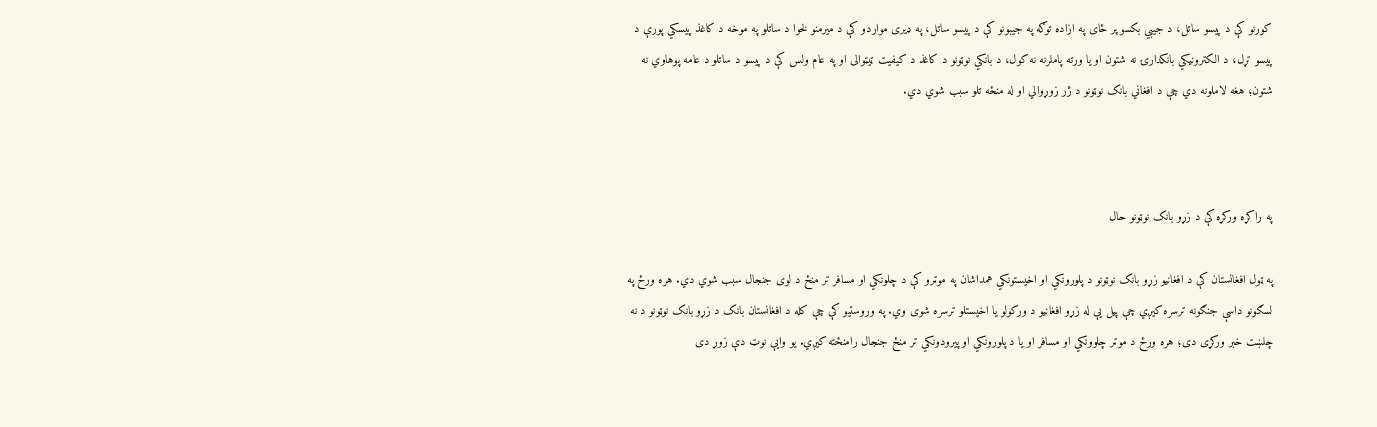کورنو کې د پيسو ساتل، د جيبي بکسو پر ځای په ازاده توګه په جيبونو کې د پيسو ساتل، په ډيری مواردو کې د ميرمنو لخوا د ساتلو په موخه د کاغذ پيسکي پورې د پيسو تړل، د الکترونيکي بانکدارۍ نه شتون او يا ورته پاملرنه نه کول، د بانکي نوټونو د کاغذ د کيفيت ټيټوالی او په عام ولس کې د پيسو د ساتلو د عامه پوهاوي نه شتون؛ هغه لاملونه دي چې د افغاني بانک نوټونو د ژر زوړوالي او له منځه تلو سبب شوي دي.



په راکړه ورکړه کې د زړو بانک نوټونو حال

په ټول افغانستان کې د افغانيو زړو بانک نوټونو د پلورونکي او اخيستونکي همداشان په موټرو کې د چلونکي او مسافر تر منځ د لوی جنجال سبب شوي دي. هره ورځ په لسګونو داسې جنګونه ترسره کيږي چې پيل يې له زړو افغانيو د ورکولو يا اخيستلو ترسره شوی وي. په وروستيو کې چې کله د افغانستان بانک د زړو بانک نوټونو د نه چلښت خبر ورکړی دی؛ هره ورځ د موټر چلوونکي او مسافر او يا د پلورونکي او پيرودونکي تر منځ جنجال رامنځته کيږي. يو وايې نوټ دې زوړ دی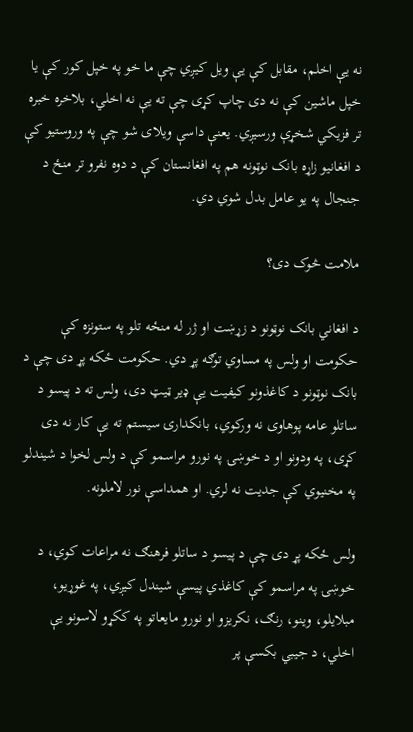نه يې اخلم، مقابل کې يې ويل کيږي چې ما خو په خپل کور کې يا خپل ماشين کې نه دی چاپ کړی چې ته يې نه اخلي، بلاخره خبره تر فزيکي شخړې ورسيږي. يعنې داسې ويلای شو چې په وروستيو کې د افغانيو زاړه بانک نوټونه هم په افغانستان کې د دوه نفرو تر منځ د جنجال په يو عامل بدل شوي دي.

ملامت څوک دی؟

د افغاني بانک نوټونو د زړښت او ژر له منځه تلو په ستونزه کې حکومت او ولس په مساوي توګه پړ دي. حکومت ځکه پړ دی چې د بانک نوټونو د کاغذونو کيفيت يې ډير ټيټ دی، ولس ته د پيسو د ساتلو عامه پوهاوی نه ورکوي، بانکدارۍ سيستم ته يې کار نه دی کړی، په ودونو او د خوښۍ په نورو مراسمو کې د ولس لخوا د شيندلو په مخنيوي کې جديت نه لري. او همداسې نور لاملونه.

ولس ځکه پړ دی چې د پيسو د ساتلو فرهنګ نه مراعات کوي، د خوښۍ په مراسمو کې کاغذي پيسې شيندل کيږي، په غوړيو، مبلايلو، وينو، رنګ، نکريزو او نورو مايعاتو په ککړو لاسونو يې اخلي، د جيبي بکسې پر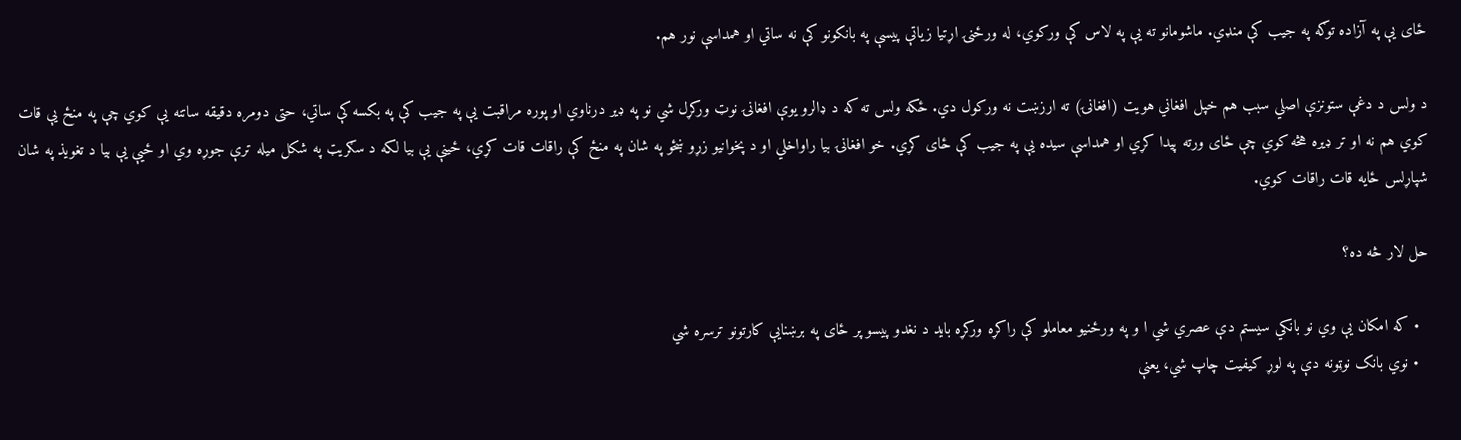ځای يې په آزاده توګه په جيب کې منډي. ماشومانو ته يې په لاس کې ورکوي، له ورځنۍ اړتيا زیاتې پيسې په بانکونو کې نه ساتي او همداسې نور هم.

د ولس د دغې ستونزې اصلي سبب هم خپل افغاني هويت (افغانۍ) ته ارزښت نه ورکول دي. ځکه ولس ته که د ډالرو يوې افغانۍ نوټ ورکړل شي نو په ډیر درناوي او پوره مراقبت يې په جيب کې په بکسه کې ساتي، حتی دومره دقيقه ساتنه يې کوي چې په منځ يې قات کوي هم نه او تر ډيره هڅه کوي چې ځای ورته پيدا کړي او همداسې سيده يې په جيب کې ځای کړي. خو افغانۍ بيا راواخلي او د پخوانيو زړو ښځو په شان په منځ کې راقات قات کړي، ځينې يې بيا لکه د سګريټ په شکل ميله ترې جوړه وي او ځيې یې بيا د تغويذ په شان شپاړلس ځايه قات راقات کوي.

حل لار څه ده؟

  • که امکان يې وي نو بانکي سيستم دې عصري شي ا و په ورځنيو معاملو کې راکړه ورکړه بايد د نغدو پيسو پر ځای په برښنايې کارتونو ترسره شي
  • نوي بانک نوټونه دې په لوړ کيفيت چاپ شي، یعنې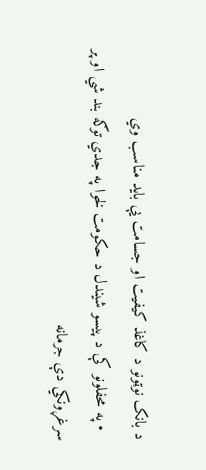د بانک نوټونو د کاغذ کيفيت او جسامت يې بايد مناسب وي
  • په محفلونو کې د پيسو شيندل د حکومت لخوا په جدي توګه بند شي او پر سرغړونکي دې جرمانه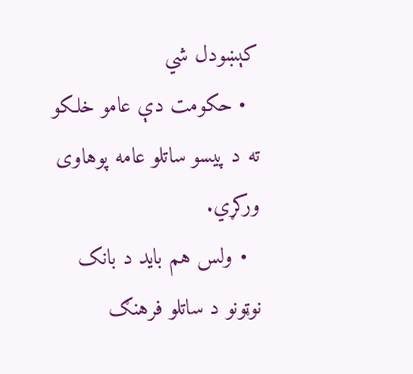کېښودل شي
  • حکومت دې عامو خلکو ته د پيسو ساتلو عامه پوهاوی ورکړي.
  • ولس هم بايد د بانک نوټونو د ساتلو فرهنګ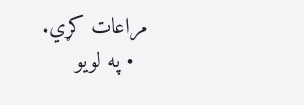مراعات کړي.
  • په لويو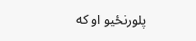پلورنځيو او که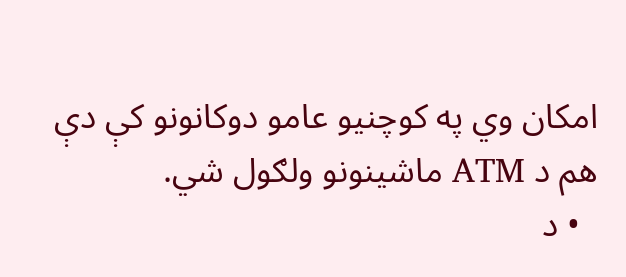امکان وي په کوچنيو عامو دوکانونو کې دې هم د ATM ماشينونو ولګول شي.
  • د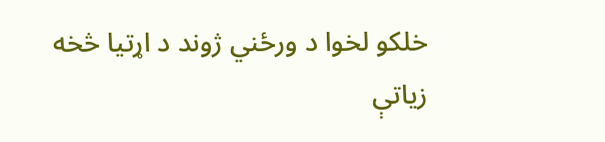خلکو لخوا د ورځني ژوند د اړتيا څخه زياتې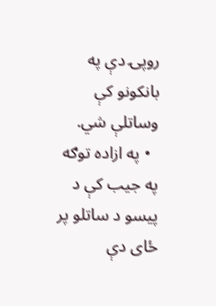روپۍ دې په بانکونو کې وساتلې شي.
  • په ازاده توګه په جيب کې د پيسو د ساتلو پر ځای دې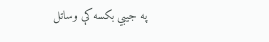په جيبي بکسه کې وساتل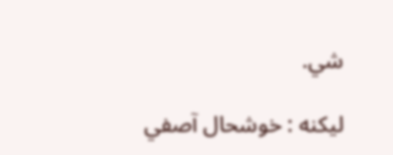شي.

لیکنه : خوشحال آصفي